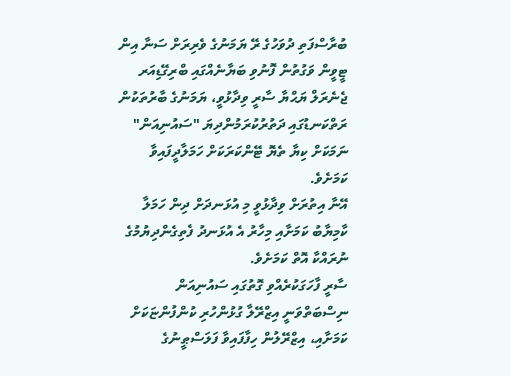ބުރާސްފަތި ދުވަހުގެ ރޭ ޔަމަނުގެ ވެރިރަށް ސަނާ އިން ޓީވީން ވަގުތުން ފޮނުވި ބަޔާނެއްގައި ބްރިގޭޑިއަރ ޖެނެރަލް ޔަޙްޔާ ސާރީ ވިދާޅުވީ، ޔަމަނުގެ ބާރުތަކުން ރަތްކަނޑުގައި ދަތުރުކުރަމުންދިޔަ "ސައުނިއަން" ނަމަކަށް ކިޔާ ތެޔޮ ޓޭންކަރަކަށް ހަމަލާދީފައިވާ ކަމަށެވެ.
އޭނާ އިތުރަށް ވިދާޅުވީ މި އުޅަނދަށް ދިން ހަމަލާ ކާމިޔާބު ކަމަށާއި މިހާރު އެ އުޅަނދު ފެތިގެންދިޔުމުގެ ނުރައްކާ އޮތް ކަމަށެވެ.
ސާރީ ފާހަގަކުރެއްވި ގޮތުގައި ސައުނިއަން ނިސްބަތްވަނީ އިޒްރޭލާ ގުޅުންހުރި ކުންފުންޏަކަށް ކަމަށާއި، އިޒްރޭލުން ހިފާފައިވާ ފަލަސްޠީނުގެ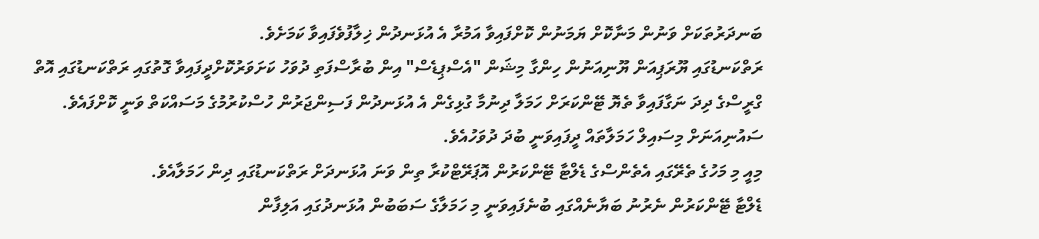ބަނދަރުތަކަށް ވަނުން މަނާކޮށް ޔަމަނުން ކޮށްފައިވާ އަމުރާ އެ އުޅަނދުން ޚިލާފުވެފައިވާ ކަމަށެވެ.
ރަތްކަނޑުގައި ޔޫރަޕިއަން ޔޫނިއަނުން ހިންގާ މިޝަން "އެސްޕިޑެސް" އިން ބުރާސްފަތި ދުވަހު ކަށަވަރުކޮށްދީފައިވާ ގޮތުގައި ރަތްކަނޑުގައި އޮތް ގްރީސްގެ ދިދަ ނަގާފައިވާ ތެޔޮ ޓޭންކަރަށް ހަމަލާ ދިނުމާ ގުޅިގެން އެ އުޅަނދުން ފަސިންޖަރުން ހުސްކުރުމުގެ މަސައްކަތް ވަނީ ކޮށްފައެވެ.
ސައުނިއަނަށް މިސައިލް ހަމަލާތައް ދީފައިވަނީ ބުދަ ދުވަހުއެވެ.
މިއީ މި މަހުގެ ތެރޭގައި އެތެންސްގެ ޑެލްޓާ ޓޭންކަރުން އޮޕަރޭޓްކުރާ ތިން ވަނަ އުޅަނދަށް ރަތްކަނޑުގައި ދިން ހަމަލާއެވެ.
ޑެލްޓާ ޓޭންކަރުން ނެރުނު ބަޔާނެއްގައި ބުނެފައިވަނީ މި ހަމަލާގެ ސަބަބުން އުޅަނދުގައި އަލިފާން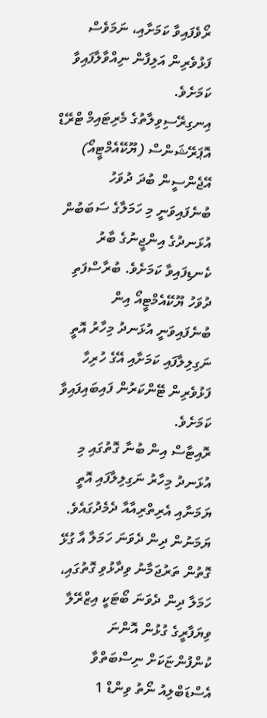ރޯވެފައިވާ ކަމަށާއި، ނަމަވެސް ފަޅުވެރިން އަލިފާން ނިއްވާލާފައިވާ ކަމަށެވެ.
އިނގިރޭސިވިލާތުގެ މެރިޓައިމް ޓްރޭޑް އޮޕަރޭޝަންސް (ޔޫކޭއެމްޓީއޯ) އޭޖެންސީން ބުދަ ދުވަހު ބުނެފައިވަނީ މި ހަމަލާގެ ސަބަބުން އުޅަނދުގެ އިންޖީނުގެ ބާރު ކެނޑިފައިވާ ކަމަށެވެ. ބުރާސްފަތި ދުވަހު ޔޫކޭއެމްޓީއޯ އިން ބުނެފައިވަނީ އުޅަނދު މިހާރު އޮތީ ނަގިލިލާފައި ކަމަށާއި އޭގެ ހުރިހާ ފަޅުވެރިން ޓޭންކަރުން ފައިބައިފައިވާ ކަމަށެވެ.
ރޮއިޓާސް އިން ބުނާ ގޮތުގައި މި އުޅަނދު މިހާރު ނަގިލިލާފައި އޮތީ ޔަމަނާއި އެރިތްރިއާއާ ދެމެދުގައެވެ.
ޔަމަނުން ދިން ދެވަނަ ހަމަލާ އާ ގުޅޭ ގޮތުން ތަރުޖަމާނު ވިދާޅުވި ގޮތުގައި، ހަމަލާ ދިން ދެވަނަ ބޯޓަކީ އިޒްރޭލާ ވިޔަފާރީގެ ގުޅުން އޮންނަ ކުންފުންޏަކަށް ނިސްބަތްވާ އެސްޑަބްލިއު ނޯތު ވިންޑް 1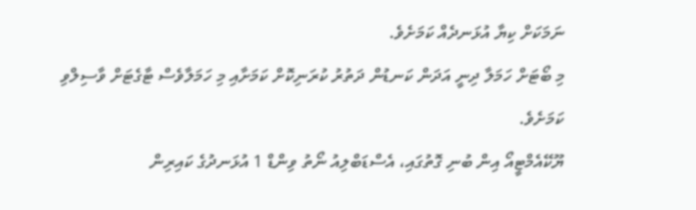ނަމަކަށް ކިޔާ އުޅަނދެއް ކަމަށެވެ.
މި ބޯޓަށް ހަމަލާ ދިނީ އަދަން ކަނޑުން ދަތުރު ކުރަނިކޮށް ކަމަށާއި މި ހަމަލާވެސް ޓާގެޓަށް ވާސިލްވި ކަމަށެވެ.
ޔޫކޭއެމްޓީއޯ އިން ބުނި ގޮތުގައި، އެސްޑަބްލިއު ނޯތު ވިންޑް 1 އުޅަނދުގެ ކައިރިން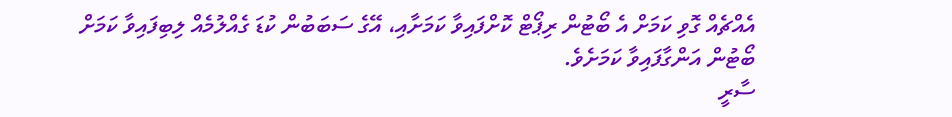އެއްޗެއް ގޮވި ކަމަށް އެ ބޯޓުން ރިޕޯޓް ކޮށްފައިވާ ކަމަށާއި، އޭގެ ސަބަބުން ކުޑަ ގެއްލުމެއް ލިބިފައިވާ ކަމަށް ބޯޓުން އަންގާފައިވާ ކަމަށެވެ.
ސާރީ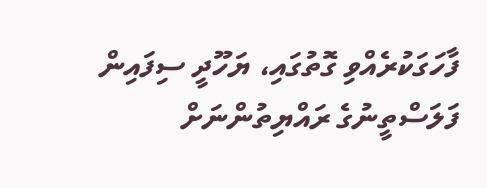ފާހަގަކުރެއްވި ގޮތުގައި، ޔަހޫދީ ސިފައިން ފަލަސްތީނުގެ ރައްޔިތުންނަށް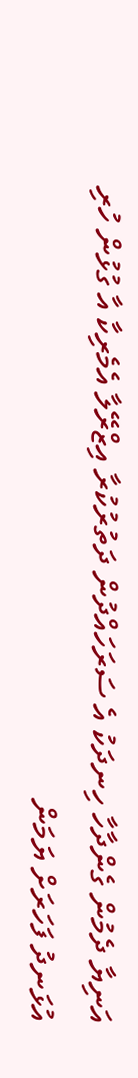އަނިޔާ ދެމުން ގެންދާހާ ހިނދަކު އެ ސަރަހައްދުން ދަތުރުކުރާ އިޒްރޭލާ އެމެރިކާ އާ ގުޅުން ހުރި އުޅަނދު ފަހަރަށް ޔަމަން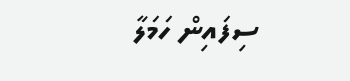ސިފައިން ހަމަލާ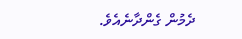ދެމުން ގެންދާނެއެވެ.